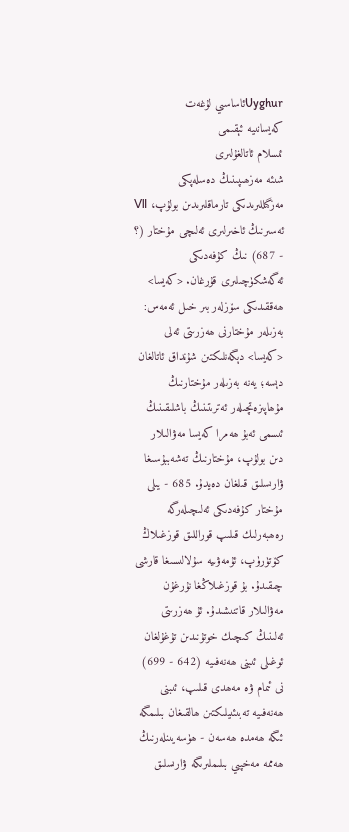Uyghurئاساسىي لۇغەت
كەيسانىيە ئېقىمى
ئىسلام ئاتالغۇلىرى
شىئە مەزھىپىنىڭ دەسلەپكى مەزگىللىرىدىكى تارماقلىرىدىن بولۇپ، Ⅶ ئەسىرنىڭ ئاخىرلىرى ئەلىچى مۇختار (؟ - 687) نىڭ كۇفەدىكى ئەگەشكۈچىلىرى قۇرغان. <كەيسا> ھەققىدىكى سۆزلەر بىر خىل ئەمەس: بەزىلەر مۇختارنى ھەزرىتى ئەلى <كەيسا> دېگەنلىكتىن شۇنداق ئاتالغان دېسە؛ يەنە بەزىلەر مۇختارنىڭ مۇھاپىزەتچىلەر ئەترىتىنىڭ باشلىقىنىڭ ئىسمى ئەبۇ ھەمرا كەيسا مەۋالىلار دىن بولۇپ، مۇختارنىڭ تەشەببۇسىغا ۋارىسلىق قىلغان دەيدۇ. 685 - يىلى مۇختار كۇفەدىكى ئەلىچىلەرگە رەھبەرلىك قىلىپ قوراللىق قوزغىلاڭ كۆتۈرۈپ، ئۇمەۋىيە سۇلالىسىغا قارشى چىقىدۇ. بۇ قوزغىلاڭغا نۇرغۇن مەۋالىلار قاتنىشىدۇ. ئۇ ھەزرىتى ئەلىنىڭ كىچىك خوتۇنىدىن تۇغۇلغان ئوغىلى ئىبنى ھەنەفىيە (642 - 699) نى ئىمام ۋە مەھدى قىلىپ، ئىبنى ھەنەفىيە تەبىئىيلىكتىن ھالقىغان بىلىمگە ئىگە ھەمدە ھەسەن - ھۈسەيىنلەرنىڭ ھەممە مەخپىي بىلىملىرىگە ۋارىسلىق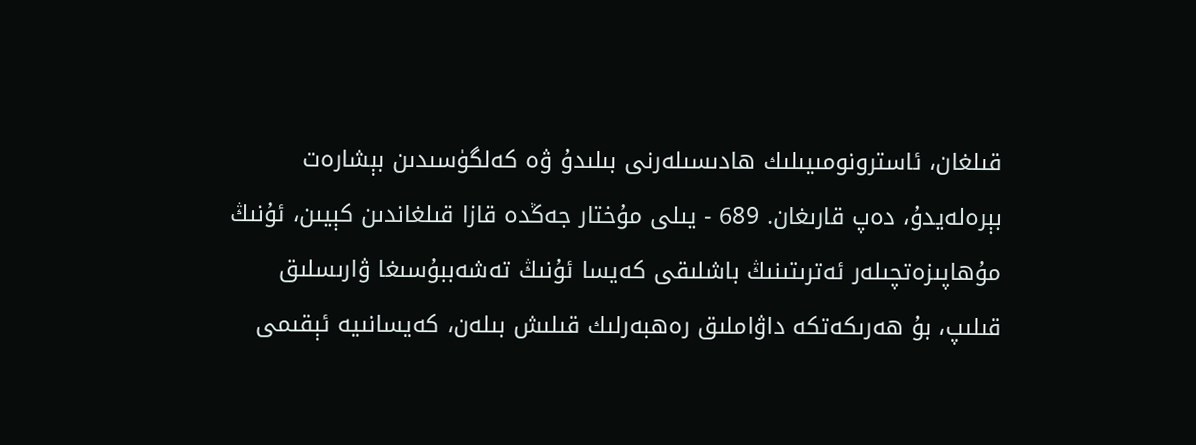قىلغان، ئاسترونومىيىلىك ھادىسىلەرنى بىلىدۇ ۋە كەلگۈسىدىن بېشارەت بېرەلەيدۇ، دەپ قارىغان. 689 - يىلى مۇختار جەڭدە قازا قىلغاندىن كېيىن، ئۇنىڭ مۇھاپىزەتچىلەر ئەترىتىنىڭ باشلىقى كەيسا ئۇنىڭ تەشەببۇسىغا ۋارىسلىق قىلىپ، بۇ ھەرىكەتكە داۋاملىق رەھبەرلىك قىلىش بىلەن، كەيسانىيە ئېقىمى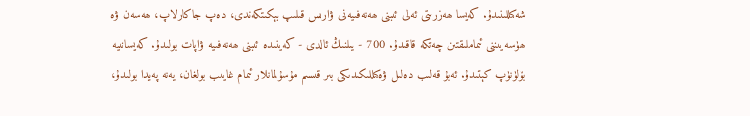شەكىللىنىدۇ. كەيسا ھەزرىتى ئەلى ئىبنى ھەنەفىيەنى ۋارىس قىلىپ بېكىتكەندى، دەپ جاكارلاپ، ھەسەن ۋە ھۈسەيىننى ئىماملىقتىن چەتكە قاقىدۇ. 700 - يىلنىڭ ئالدى - كەينىدە ئىبنى ھەنەفىيە ۋاپات بولىدۇ. كەيسانىيە بۆلۈنۈپ كېتىدۇ. ئەبۇ قەلىب دەلىل ۋەكىللىكىدىكى بىر قىسىم مۇسۇلمانلار ئىمام غايىب بولغان، يەنە پەيدا بولىدۇ،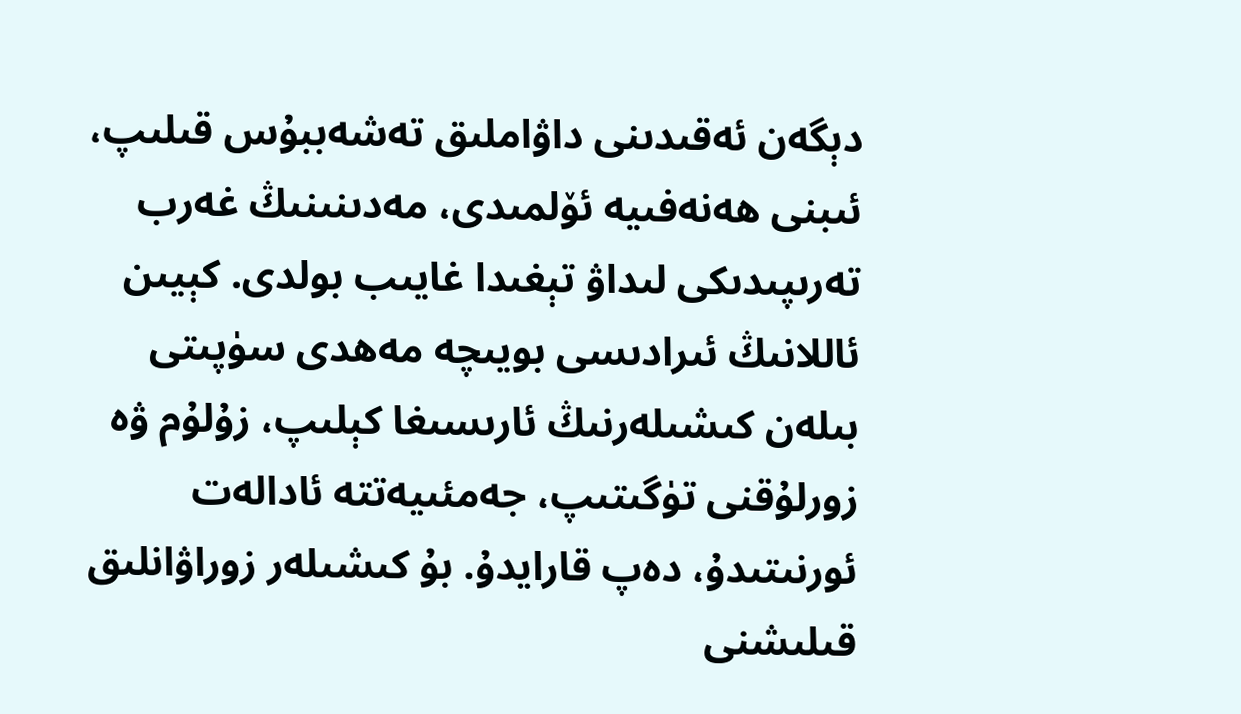دېگەن ئەقىدىنى داۋاملىق تەشەببۇس قىلىپ، ئىبنى ھەنەفىيە ئۆلمىدى، مەدىنىنىڭ غەرب تەرىپىدىكى لىداۋ تېغىدا غايىب بولدى. كېيىن ئاللانىڭ ئىرادىسى بويىچە مەھدى سۈپىتى بىلەن كىشىلەرنىڭ ئارىسىغا كېلىپ، زۇلۇم ۋە زورلۇقنى تۈگىتىپ، جەمئىيەتتە ئادالەت ئورنىتىدۇ، دەپ قارايدۇ. بۇ كىشىلەر زوراۋانلىق قىلىشنى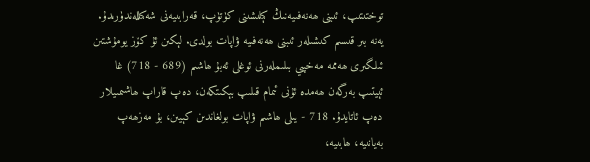توختىتىپ، ئىبنى ھەنەفىيەنىڭ كېلىشىنى كۈتۈپ، قەرابىيەنى شەكىللەندۈرىدۇ. يەنە بىر قىسىم كىشىلەر ئىبنى ھەنەفىيە ۋاپات بولدى. لېكىن ئۇ كۆز يومۇشتىن ئىلگىرى ھەممە مەخپىي بىلىملەرنى ئوغلى ئەبۇ ھاشىم (689 - 718) غا ئېيتىپ بەرگەن ھەمدە ئۇنى ئىمام قىلىپ بېكىتكەن، دەپ قاراپ ھاشىمىيلار دەپ ئاتايدۇ. 718 - يىلى ھاشىم ۋاپات بولغاندىن كېيىن، بۇ مەزھەپ بەيانىيە، ھابىيە،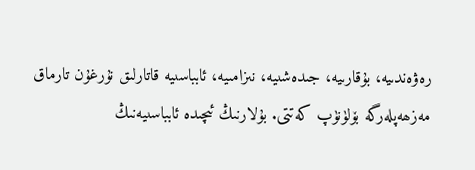رەۋەندىيە، بۇقارىيە، جىدەشىيە، نىزامىيە، ئابباسىيە قاتارلىق نۇرغۇن تارماق مەزھەپلەرگە بۆلۈنۈپ كەتتى. بۇلارنىڭ ئىچىدە ئابباسىيەنىڭ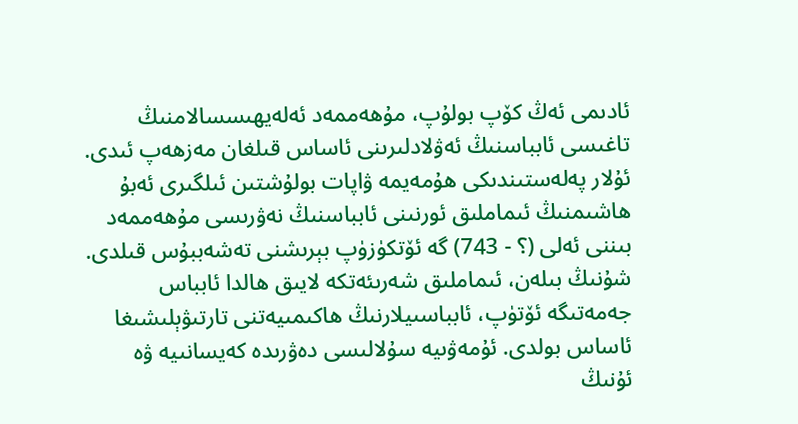ئادىمى ئەڭ كۆپ بولۇپ، مۇھەممەد ئەلەيھىسسالامنىڭ تاغىسى ئابباسنىڭ ئەۋلادلىرىنى ئاساس قىلغان مەزھەپ ئىدى. ئۇلار پەلەستىندىكى ھۇمەيمە ۋاپات بولۇشتىن ئىلگىرى ئەبۇ ھاشىمنىڭ ئىماملىق ئورنىنى ئابباسنىڭ نەۋرىسى مۇھەممەد بىننى ئەلى (؟ - 743) گە ئۆتكۈزۈپ بېرىشنى تەشەببۇس قىلدى. شۇنىڭ بىلەن، ئىماملىق شەرىئەتكە لايىق ھالدا ئابباس جەمەتىگە ئۆتۈپ، ئابباسىيلارنىڭ ھاكىمىيەتنى تارتىۋېلىشىغا ئاساس بولدى. ئۇمەۋىيە سۇلالىسى دەۋرىدە كەيسانىيە ۋە ئۇنىڭ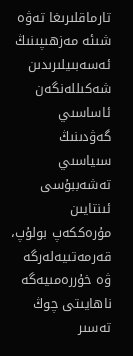تارماقلىرىغا تەۋە شىئە مەزھىپىنىڭ ئەسەبىيلىرىدىن شەكىللەنگەن ئاساسىي گەۋدىنىڭ سىياسىي تەشەببۇسى ئىنتايىن مۇرەككەپ بولۇپ، قەرمەتىيەلەرگە ۋە خۇررەمىيەگە ناھايىتى چوڭ تەسىر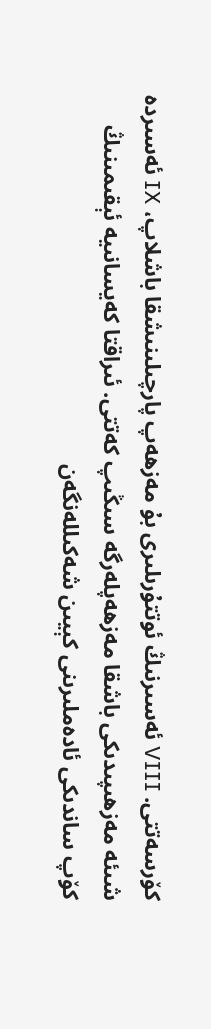كۆرسەتتى. Ⅷ ئەسىرنىڭ ئوتتۇرىلىرى بۇ مەزھەپ پارچىلىنىشقا باشلاپ، Ⅸ ئەسىردە شىئە مەزھىپىدىكى باشقا مەزھەپلەرگە سىڭىپ كەتتى. ئىراقتا كەيسانىيە ئېقىمىنىڭ كۆپ ساندىكى ئادەملىرىنى كېيىن شەكىللەنگەن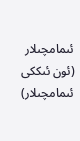ئىمامچىلار (ئون ئىككى ئىمامچىلار)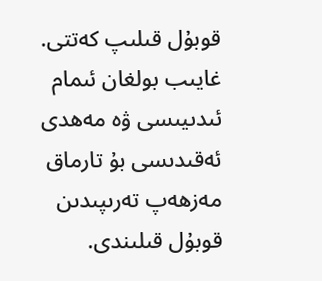قوبۇل قىلىپ كەتتى. غايىب بولغان ئىمام ئىدىيىسى ۋە مەھدى ئەقىدىسى بۇ تارماق مەزھەپ تەرىپىدىن قوبۇل قىلىندى.